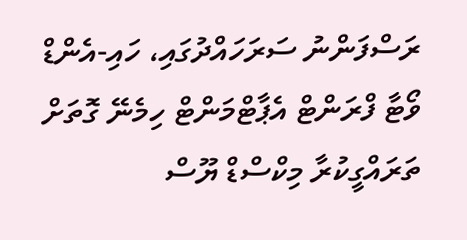ރަސްފަންނު ސަރަހައްދުގައި، ހައި-އެންޑް ވޯޓާ ފްރަންޓް އެޕާޓްމަންޓް ހިމެނޭ ގޮތަށް ތަރައްގީކުރާ މިކްސްޑް ޔޫސް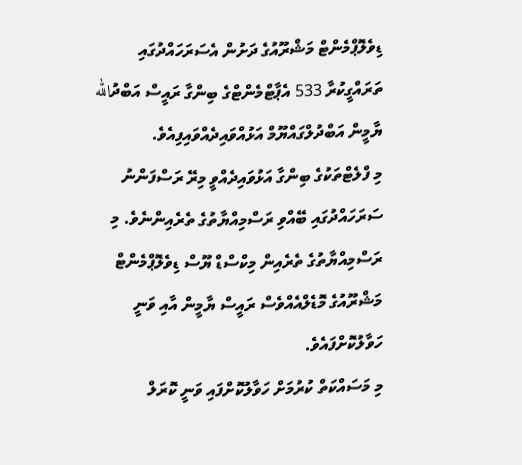ޑިވެލޮޕްމެންޓް މަޝްރޫއުގެ ދަށުން އެސަރަހައްދުގައި ތަރައްގީކުރާ 533 އެޕާޓްމެންޓްގެ ބިންގާ ރައީސް އަބްދުالله ޔާމީން އަބްދުލްގައްޔޫމް އަޅުއްވައިދެއްވައިފިއެވެ.
މި ފްލެޓްތަކުގެ ބިންގާ އަޅުވައިދެއްވީ މިރޭ ރަސްފަންނު ސަރަހައްދުގައި ބޭއްވި ރަސްމިއްޔާތުގެ ތެރެއިންނެވެ. މި ރަސްމިއްޔާތުގެ ތެރެއިން މިކްސްޑް ޔޫސް ޑިވެލޮޕްމެންޓް މަޝްރޫއުގެ މޮޑެލްއެއްވެސް ރައީސް ޔާމީން އާއި ވަނީ ހަވާލުކޮށްފައެވެ.
މި މަސައްކަތް ކުރުމަށް ހަވާލުކޮށްފައި ވަނީ ކޮރަލް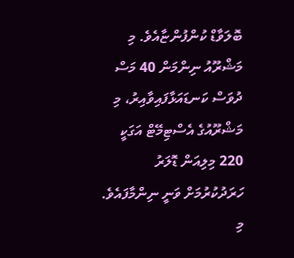ބޮލަވާޑް ކުންފުންޏާއެވެ. މި މަޝްރޫއު ނިންމަން 40 މަސް ދުވަސް ކަނޑައަޅާފައިވާއިރު، މި މަޝްރޫއުގެ އެސްޓިމޭޓް އަގަކީ 220 މިލިއަން ޑޮލަރު ހަރަދުކުރުމަށް ވަނީ ނިންމާފައެވެ.
މި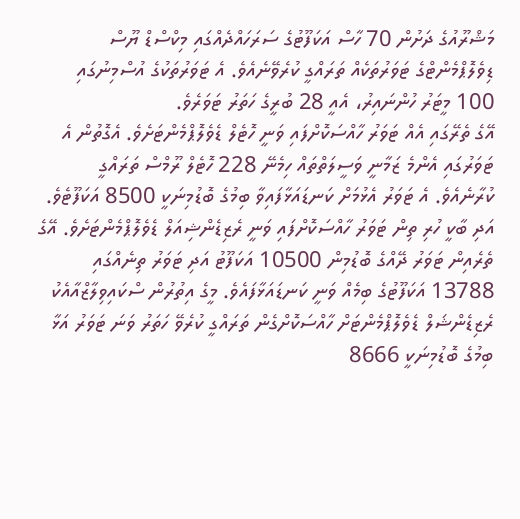މަޝްރޫއުގެ ދަށުން 70 ހާސް އަކަފޫޓުގެ ސަރަހައްދެއްގައި މިކްސްޑް ޔޫސް ޑިވެލޮޕްމެންޓްގެ ޓަވަރުތަކެއް ތަރައްގީ ކުރެވޭނެއެވެ. އެ ޓަވަރުތަކުގެ އުސްމިނުގައި 100 މީޓަރު ހުންނައިރު، އެއީ 28 ބުރީގެ ހަތަރު ޓަވަރެވެ.
އޭގެ ތެރޭގައި އެއް ޓަވަރު ހާއްސަކޮށްފައި ވަނީ ހޮޓެލް ޑެވެލޮޕްމެންޓަށެވެ. އެގޮތުން އެ ޓަވަރުގައި އެންމެ ޒަމާނީ ވަސީލަތްތައް ހިމެނޭ 228 ހޮޓެލް ރޫމްސް ތަރައްގީ ކުރާނެއެވެ. އެ ޓަވަރު އެޅުމަށް ކަނޑައަޅާފައިވާ ބިމުގެ ބޮޑުމިނަކީ 8500 އަކަފޫޓެވެ.
އަދި ބާކީ ހުރި ތިން ޓަވަރު ހާއްސަކޮށްފައި ވަނީ ރެޒިޑެންޝިއަލް ޑެވެލޮޕްމެންޓަށެވެ. އޭގެ ތެރެއިން ޓަވަރު ދޭއްގެ ބޮޑުމިން 10500 އަކަފޫޓު އަދި ޓަވަރު ތިނެއްގައި 13788 އަކަފޫޓުގެ ބިމެއް ވަނީ ކަނޑައަޅާފައެވެ. މީގެ އިތުރުން ސްކައިވިލާޒްއާއެކު ރެޒިޑެންޝަލް ޑެވެލޮޕްމެންޓަށް ހާއްސަކޮށްގެން ތަރައްގީ ކުރެވޭ ހަތަރު ވަނަ ޓަވަރު އަޅާ ބިމުގެ ބޮޑުމިނަކީ 8666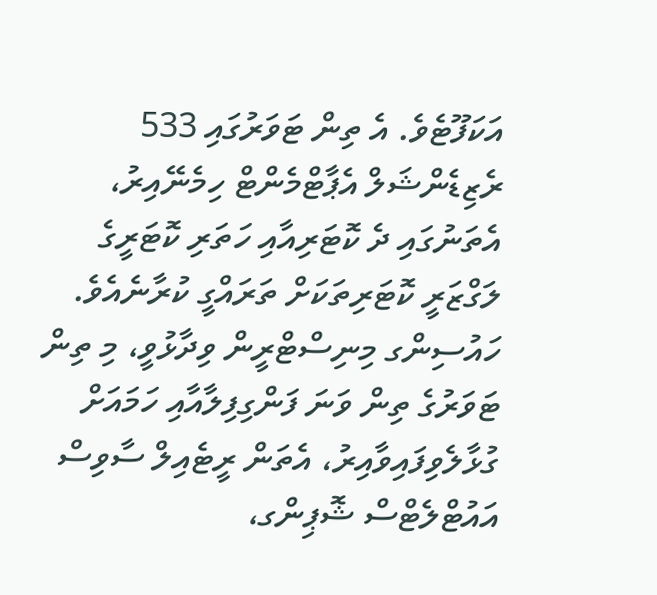އަކަފޫޓެވެ. އެ ތިން ޓަވަރުގައި 533 ރެޒިޑެންޝަލް އެޕާޓްމެންޓް ހިމެނޭއިރު، އެތަނުގައި ދެ ކޮޓަރިއާއި ހަތަރި ކޮޓަރީގެ ލަގްޒަރީ ކޮޓަރިތަކަށް ތަރައްގީ ކުރާނެއެވެ.
ހައުސިންގ މިނިސްޓްރީން ވިދާޅުވީ، މި ތިން ޓަވަރުގެ ތިން ވަނަ ފަންގިފިލާއާއި ހަމައަށް ގުޅާލެވިފައިވާއިރު، އެތަން ރީޓެއިލް ސާވިސް އައުޓްލެޓްސް ޝޮޕިންގ،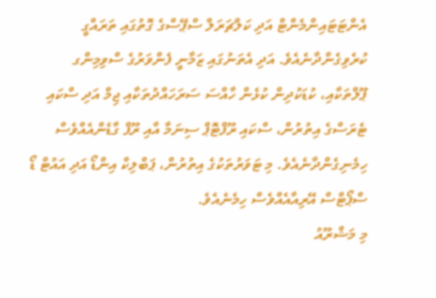އެންޓަޓައިންމެންޓް އަދި ކަލްޗަރަލް ސްޕޭސްގެ ގޮތުގައި ތަރައްގީ ކުރެވިގެންދާނެއެވެ. އަދި އެތަނުގައި ޒަމާނީ ފެންވަރުގެ ސްވިމިންގ ޕޫލްތަކާއި، ކުޑަކުދިން ކުޅެން ހާއްސަ ސަރަހައްދުތަކާއި ޖިމް އަދި ސްކައި ޓެރަސްގެ އިތުރުން، ސްކައި ރޫފްޓޮޕް ސިނަމާ އާއި ރޫފް ގާޑެންއެއްވެސް ހިމެނިގެންދާނެއެވެ. މި ޓަވަރުތަކުގެ އިތުރުން، ޕަބްލިކް އިންޑޯ އަދި އައުޓް ޑޯ ސްޕޯޓްސް އޭރިއާއެއްވެސް ހިމެނެއެވެ.
މި މަޝްރޫއު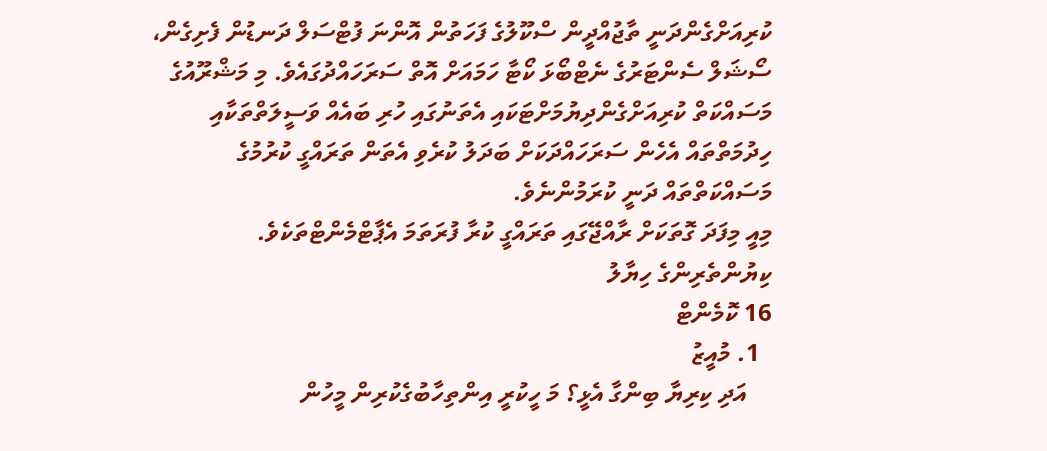ކުރިއަށްގެންދަނީ ތާޖުއްދީން ސްކޫލުގެ ފަހަތުން އޮންނަ ފުޓްސަލް ދަނޑުން ފެށިގެން، ސޯޝަލް ސެންޓަރުގެ ނެޓްބޯޅަ ކޯޓާ ހަމައަށް އޮތް ސަރަހައްދުގައެވެ. މި މަޝްރޫއުގެ މަސައްކަތް ކުރިއަށްގެންދިޔުމަށްޓަކައި އެތަނުގައި ހުރި ބައެއް ވަސީލަތްތަކާއި ހިދުމަތްތައް އެހެން ސަރަހައްދަކަށް ބަދަލު ކުރެވި އެތަން ތަރައްގީ ކުރުމުގެ މަސައްކަތްތައް ދަނީ ކުރަމުންނެވެ.
މިއީ މިފަދަ ގޮތަކަށް ރާއްޖޭގައި ތަރައްގީ ކުރާ ފުރަތަމަ އެޕާޓްމެންޓްތަކެވެ.
ކިޔުންތެރިންގެ ހިޔާލު
16 ކޮމެންޓް
  1. މުއީޒު
    އަދި ކިރިޔާ ބިންގާ އެޅީ؟ މަ ހީކުރީ އިންތިހާބުގެކުރިން މީހުން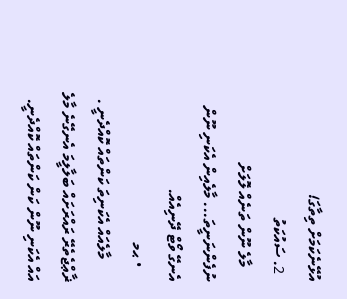އުޅޭނެކަމަށް ތިތާގަ!
  2. ސައުކަތު
    މާލެ ނޫން ތަނެއް ލޮލަށް ނުފެންނަނީތަ... މާލެއިން އެކަނި ނޫން އެނގޭ ވޯޓް ދޭނިއެއް.
    • ޙމ
      މާލެއައް އެކަނިތަ ކަންތައް ކޮއްދެނީ . ޜާޢްޖެތެރޭ ރައްރަށައް ބަލާލީމަ އެނގޭނެ މާލެ އައް އެކަނި ނޫން ކަން ކަންތައް ކޮއްދެނީ.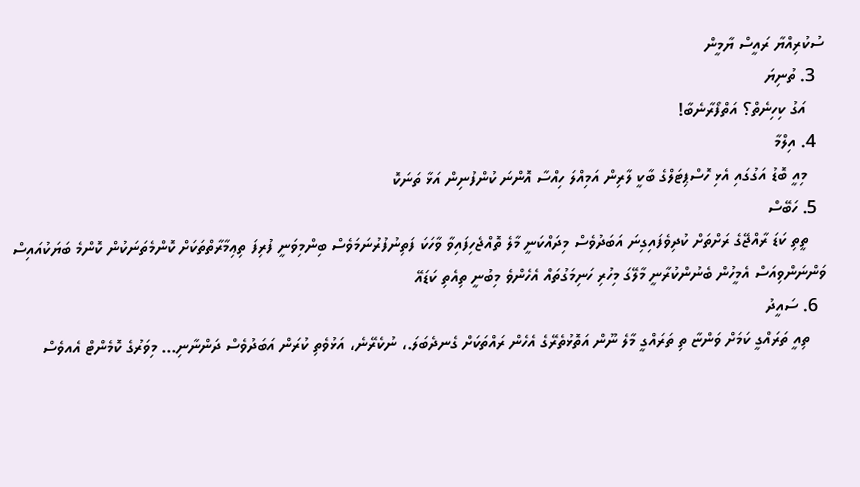ސުކުރިއްޔާ ރައީސް ޔާމީން
  3. ތުނިޔަ
    އަގު ކިހިނެތް؟ އަތްފޯރާނެބާ!
  4. އިލްމާ
    މިއީ ބޮޑު އަގުގައި އެޅި ހޮސްޕިޓަލްގެ ބާކީ ލާރިން އަމިއްލަ ހިއްސާ އޮންނަ ކުންފުނިން އަޅާ ތަނަކޮ
  5. ހަބޭސް
    ތީތި ކަޑަ ރާއްޖޭގެ ރަށްތަށް ކުދިވެފައިގިނަ އަބަދުވެސް މިދައްކަނީ މާލެ ތޮއްޖެހިފައިވާ ވާހަކަ ފަތިނުފުރުނަމަވެސް ބިންމިވަނީ ފުރިފަ ތިޢިމާރާތްތަކަށް ކޮންމެތަނަކުން ކޮންމެ ބަޔަކުއައިސް ވަންނަންވިއަސް އެމީހުން ބެނުންކުރާނީ މާލޭގަ މިހުރި ހަނިމަގުތައް އެހެންވެ މިބުނީ ތިއެތި ކަޑައޭ
  6. ސައީދު
    ތިއީ ތަރައްގީ ކަމަށް ވަންޏާ ތި ތަރައްގީ މާލެ ނޫން އަތޮޅުތެރޭގެ އެހެން ރައްތަކަށް ގެނދެބަލަ.، ނުކެރޭނެ، އަޅުވެތި ކުރަން އަބަދުވެސް ދަންނާނި... މިވަރުގެ ކޮމެންޓް އެއވެސް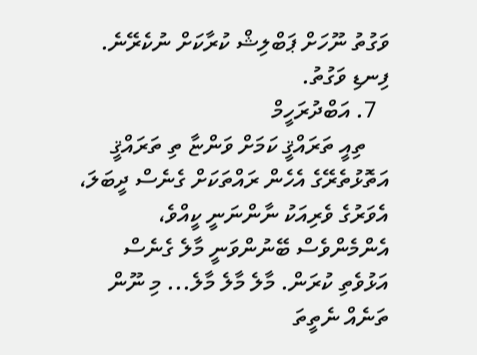ވަގުތު ނޫހަށް ޕަބްލިޝް ކުރާކަށް ނުކެރޭނެ. ފިނޑި ވަގުތު.
  7. އަބްދުރަހީމް
    ތިއީ ތަރައްޤީ ކަމަށް ވަންޏާ ތި ތަރައްޤީ އަތޮޅުތެރޭގެ އެހެން ރައްތަކަށް ގެނެސް ދީބަލަ، އެވަރުގެ ވެރިއަކު ނާންނަނީ ކީއްވެ، އެންމެންވެސް ބޭނުންވަނީ މާލެ ގެނެސް އަޅުވެތި ކުރަން. މާލެ މާލެ މާލެ... މި ނޫން ތަނެއް ނެތީތަ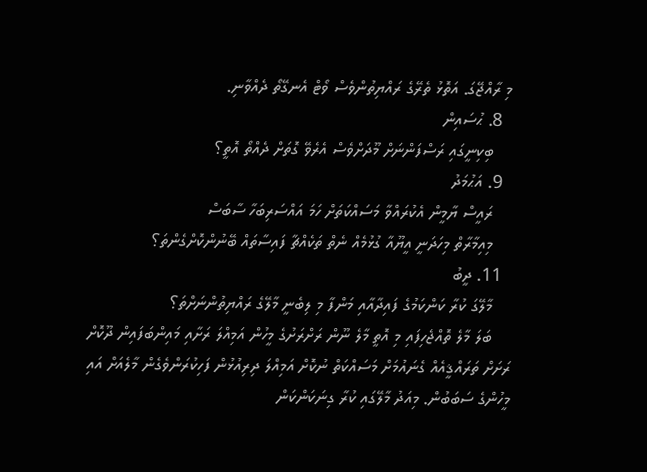މި ރާއްޖޭގަ. އަތޮޅު ތެރޭގެ ރައްޔިތުންވެސް ވޯޓް އެނގޭތޯ ދެއްވާނި.
  8. ޙުސައިން
    ބިކިނީގައި ރަސްފަންނަށް މޫދަށްވެސް އެރެވޭ ގޮތަށް ދެއްތޯ އޮތީ؟
  9. އަޙުމަދު
    ރައީސް ޔާމީން އެކުރައްވާ މަސައްކަތަށް ހަމަ އައްސަރިބަހާ ސާބަސް
    މިއިމާރާތް މިހަދަނީ އީޔޫއާ ގުޅުމެއް ނެތް ތަކެއްޗާ ފައިސާތައް ބޭނުންކޮށްގެންތަ؟
  11. ދީބު
    މާލޭގަ ކުރާ ކަންކަމުގެ ފައިދާއާއި މަންފާ މި ލިބެނީ މާލޭގެ ރައްޔިތުންނަށްތަ؟
    ބަލަ މާލެ ތޮއްޖެހިފައި މި އޮތީ މާލެ ނޫން ރަށްރަށުގެ މީހުން އަމިއްލަ ރަށާއި މައިންބަފައިން ދޫކޮށް ރަށަށް ތަރައްޤީއެއް ގެނައުމަށް މަސައްކަތް ނުކޮށް އަމިއްލަ ދިރިއުޅުން ފަހިކުރަންވެގެން މާލެއަށް އައި މީހުންގެ ސަބަބުން. މިއަދު މާލޭގައި ކުރާ ގިނަކަންކަން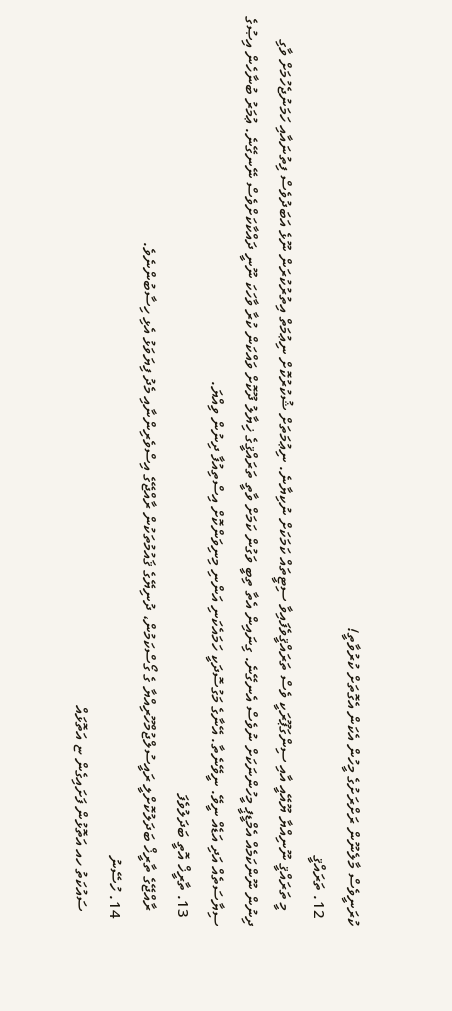ކުރަނީވެސް މާލެނޫން ރަށްރަށުގެ މީހުން އެކަން އެގޮތަށް ކުރުވާތީ!
  12. ތަރައްޤީ
    މީ ތަރައްޤީ ނޫނިއްޔާ ޔޫއޭއީ އާއި ސިންގަޕޫރަކީ ވެސް ތަރައްޤީވެފައިވާ ސިޓީތައް ކަމަކަށް ނުކިޔާނެ. ނިޢުމަތަށް ޝުކުރުކޮށް ނިޢުމަތް އިތުރުކުރަން ނޫޅެ އަބަދުވެސް ފިތުނައާއި ހަމަނުޖެހުމަށް ވާގި ދިނުން ނޫންކަމެއް އެމްޑީޕީ މީހުންނަކަށް ނުވެސް އެނގޭނެ. ގިނައިން އެތާ ތިބީ ވަގުން ކަމަށް ވާތީ ތަރައްޤީގެ ޚިޔާލު ދޫކޮށް ވައްކަން ކުރާ ވާހަކަ ނޫނީ ދައްކާކަށްވެސް ނޭނގޭނެ. ޢުމަރު ބުނާހެން އިޞުގެ ސިޔާސަތެއް އަދި އަޑެއް ނީވޭ. ނީވޭނެތާ. އޭނާގެ މަގުސޮދަކީ ހަމައެކަނި އަންނި މިނިވަންކޮށް އިސްތިއުފާ ދިނުން ވިއްޔަ.
  13. ތާރީޚް އޮތީ ބަދަލުވެފަ
    ރާއްޖޭގެ ތާރީޚް ބަދަލުކޮށްލީ ރައީސުލްޖުމްހޫރިއްޔާ ގެ ގޯސްކަމުން، ދުނިޔޭގެ ޤައުމުތަކުން ރާއްޖޭގެ އިސްވެރިންނާއި މެދު ފިޔަވަޅު އެޅި ހިސާބުންނެވެ.
  14. ހުސޭނު
    ސައުކަތު ހއ އަތޮޅުން ފަށައިގެން ޏ އަތޮޅައް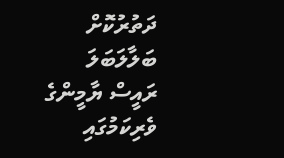ދަތުރުކޮށް ބަލާލަބަލަ ރައީސް ޔާމީންގެ ވެރިކަމުގައި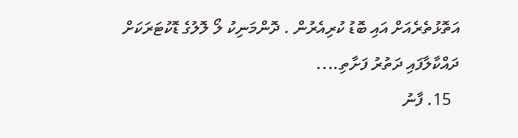އަތޮޅުތެރެއަށް އައި ބޮޑު ކުރިއެރުން . ދޮންމަނިކު ލޯ ލޮލުގެ ޑޮކުޓަރަކަށް ދައްކާލާފައި ދަތުރު ފަށާތި....
  15. ފާނު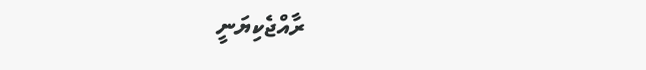ރާއްޖެކިޔަނީ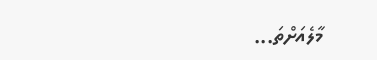މާލެއަށްތަ...